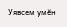Уявсем умĕн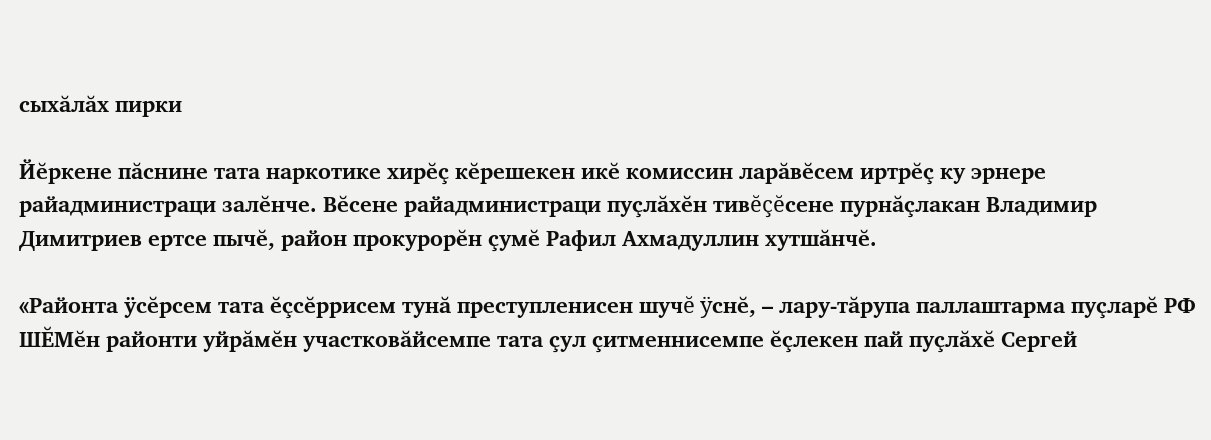сыхăлăх пирки

Йĕркене пăснине тата наркотике хирĕç кĕрешекен икĕ комиссин ларăвĕсем иртрĕç ку эрнере райадминистраци залĕнче. Вĕсене райадминистраци пуçлăхĕн тивĕçĕсене пурнăçлакан Владимир Димитриев ертсе пычĕ, район прокурорĕн çумĕ Рафил Ахмадуллин хутшăнчĕ.

«Районта ÿсĕрсем тата ĕçсĕррисем тунă преступленисен шучĕ ÿснĕ, – лару-тăрупа паллаштарма пуçларĕ РФ ШĔМĕн районти уйрăмĕн участковăйсемпе тата çул çитменнисемпе ĕçлекен пай пуçлăхĕ Сергей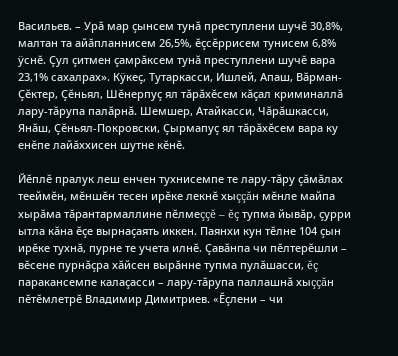Васильев. – Урă мар çынсем тунă преступлени шучĕ 30,8%, малтан та айăпланнисем 26,5%, ĕçсĕррисем тунисем 6,8% ÿснĕ. Çул çитмен çамрăксем тунă преступлени шучĕ вара 23,1% сахалрах». Кÿкеç, Тутаркасси, Ишлей, Апаш, Вăрман-Çĕктер, Çĕньял, Шĕнерпуç ял тăрăхĕсем кăçал криминаллă лару-тăрупа палăрнă. Шемшер, Атайкасси, Чăрăшкасси, Янăш, Çĕньял-Покровски, Çырмапуç ял тăрăхĕсем вара ку енĕпе лайăххисен шутне кĕнĕ.

Йĕплĕ пралук леш енчен тухнисемпе те лару-тăру çăмăлах тееймĕн, мĕншĕн тесен ирĕке лекнĕ хыççăн мĕнле майпа хырăма тăрантармаллине пĕлмеççĕ – ĕç тупма йывăр, çурри ытла кăна ĕçе вырнаçаять иккен. Паянхи кун тĕлне 104 çын ирĕке тухнă, пурне те учета илнĕ. Çавăнпа чи пĕлтерĕшли – вĕсене пурнăçра хăйсен вырăнне тупма пулăшасси, ĕç паракансемпе калаçасси – лару-тăрупа паллашнă хыççăн пĕтĕмлетрĕ Владимир Димитриев. «Ĕçлени – чи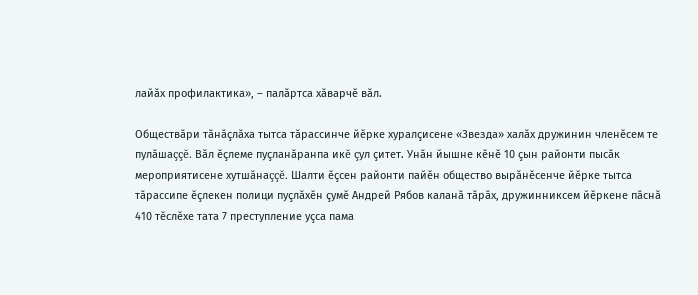лайăх профилактика», – палăртса хăварчĕ вăл.

Обществăри тăнăçлăха тытса тăрассинче йĕрке хуралçисене «Звезда» халăх дружинин членĕсем те пулăшаççĕ. Вăл ĕçлеме пуçланăранпа икĕ çул çитет. Унăн йышне кĕнĕ 10 çын районти пысăк мероприятисене хутшăнаççĕ. Шалти ĕçсен районти пайĕн общество вырăнĕсенче йĕрке тытса тăрассипе ĕçлекен полици пуçлăхĕн çумĕ Андрей Рябов каланă тăрăх, дружинниксем йĕркене пăснă 410 тĕслĕхе тата 7 преступление уçса пама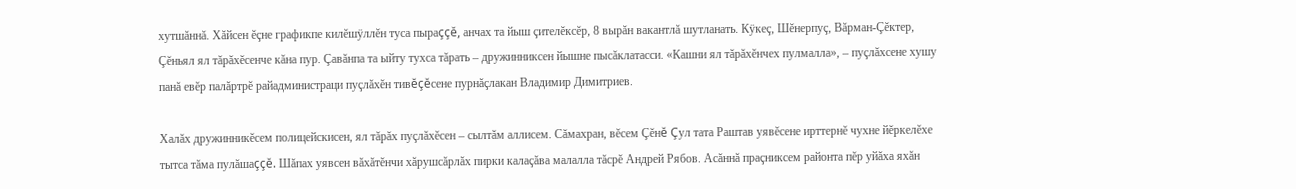хутшăннă. Хăйсен ĕçне графикпе килĕшÿллĕн туса пыраççĕ, анчах та йыш çителĕксĕр, 8 вырăн вакантлă шутланать. Кÿкеç, Шĕнерпуç, Вăрман-Çĕктер, Çĕньял ял тăрăхĕсенче кăна пур. Çавăнпа та ыйту тухса тăрать – дружинниксен йышне пысăклатасси. «Кашни ял тăрăхĕнчех пулмалла», – пуçлăхсене хушу панă евĕр палăртрĕ райадминистраци пуçлăхĕн тивĕçĕсене пурнăçлакан Владимир Димитриев.

Халăх дружинникĕсем полицейскисен, ял тăрăх пуçлăхĕсен – сылтăм аллисем. Сăмахран, вĕсем Çĕнĕ Çул тата Раштав уявĕсене ирттернĕ чухне йĕркелĕхе тытса тăма пулăшаççĕ. Шăпах уявсен вăхăтĕнчи хăрушсăрлăх пирки калаçăва малалла тăсрĕ Андрей Рябов. Асăннă праçниксем районта пĕр уйăха яхăн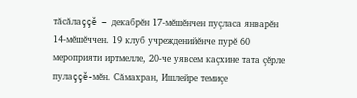тăсăлаççĕ – декабрĕн 17-мĕшĕнчен пуçласа январĕн 14-мĕшĕччен. 19 клуб учрежденийĕнче пурĕ 60 мероприяти иртмелле, 20-че уявсем каçхине тата çĕрле пулаççĕ-мĕн. Сăмахран, Ишлейре темиçе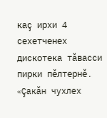каç ирхи 4 сехетченех дискотека тăвасси пирки пĕлтернĕ. «Çакăн чухлех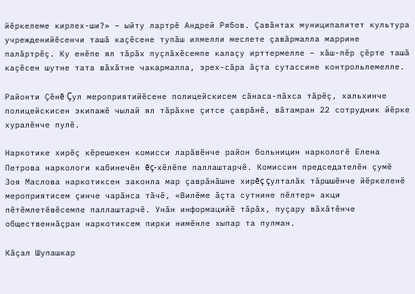йĕркелеме кирлех-ши?» – ыйту лартрĕ Андрей Рябов. Çавăнтах муниципалитет культура учрежденийĕсенчи ташă каçĕсене тупăш илмелли меслете çавăрмалла маррине палăртрĕç. Ку енĕпе ял тăрăх пуçлăхĕсемпе калаçу ирттермелле – хăш-пĕр çĕрте ташă каçĕсен шутне тата вăхăтне чакармалла, эрех-сăра ăçта сутассине контрольлемелле.

Районти Çĕнĕ Çул мероприятийĕсене полицейскисем сăнаса-пăхса тăрĕç, хальхинче полицейскисен экипажĕ чылай ял тăрăхне çитсе çаврăнĕ, вăтамран 22 сотрудник йĕрке хуралĕнче пулĕ.

Наркотике хирĕç кĕрешекен комисси ларăвĕнче район больницин наркологĕ Елена Петрова наркологи кабинечĕн ĕç-хĕлĕпе паллаштарчĕ. Комиссин председателĕн çумĕ Зоя Маслова наркотиксен законла мар çаврăнăшне хирĕç çулталăк тăршшĕнче йĕркеленĕ мероприятисем çинче чарăнса тăчĕ, «Вилĕме ăçта сутнине пĕлтер» акци пĕтĕмлетĕвĕсемпе паллаштарчĕ. Унăн информацийĕ тăрăх, пуçару вăхăтĕнче общественнăçран наркотиксем пирки нимĕнле хыпар та пулман.

Кăçал Шупашкар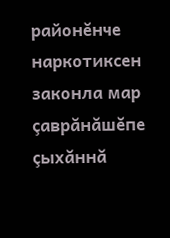районĕнче наркотиксен законла мар çаврăнăшĕпе çыхăннă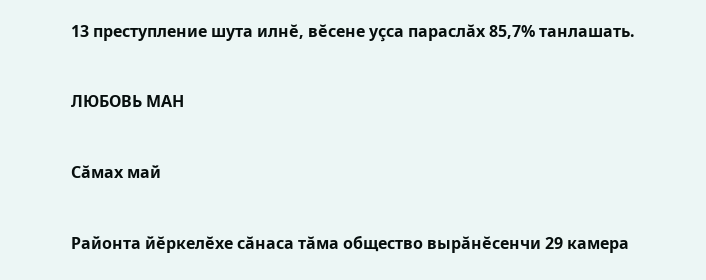13 преступление шута илнĕ, вĕсене уçса параслăх 85,7% танлашать.

ЛЮБОВЬ МАН

Сăмах май

Районта йĕркелĕхе сăнаса тăма общество вырăнĕсенчи 29 камера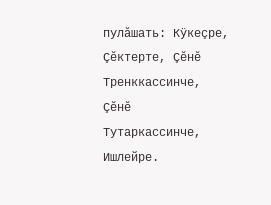пулăшать: Кÿкеçре, Çĕктерте, Çĕнĕ Тренккассинче, Çĕнĕ Тутаркассинче, Ишлейре.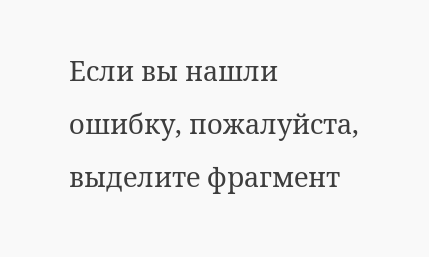Если вы нашли ошибку, пожалуйста, выделите фрагмент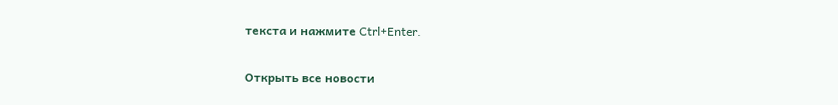текста и нажмите Ctrl+Enter.

Открыть все новости